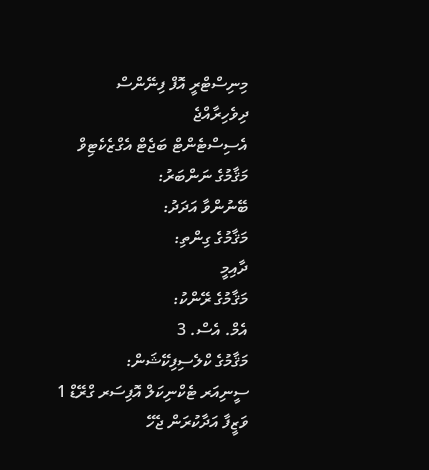މިނިސްޓްރީ އޮފް ފިނޭންސް
ދިވެހިރާއްޖެ
އެސިސްޓެންޓް ބަޖެޓް އެގްޒެކެޓިވް
މަޤާމުގެ ނަންބަރު:
ބޭނުންވާ އަދަދު:
މަޤާމުގެ ގިންތި:
ދާއިމީ
މަޤާމުގެ ރޭންކު:
އެމް. އެސް. 3
މަޤާމުގެ ކްލެސިފިކޭޝަން:
ސީނިއަރ ޓެކްނިކަލް އޮފިސަރ ގްރޭޑް 1
ވަޒީފާ އަދާކުރަން ޖެހޭ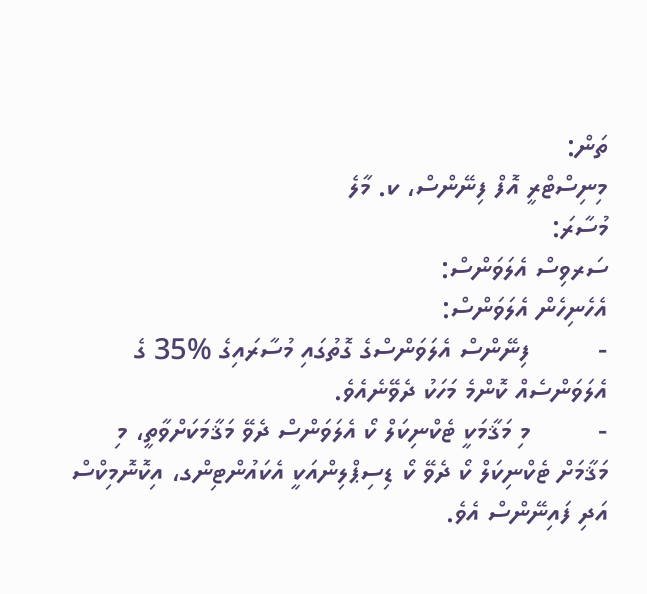ތަން:
މިނިސްޓްރީ އޮފް ފިނޭންސް، ކ. މާލެ
މުސާރަ:
ސަރވިސް އެލަވަންސް:
އެހެނިހެން އެލަވަންސް:
-         ފިނޭންސް އެލަވަންސްގެ ގޮތުގައި މުސާރައިގެ %35 ގެ އެލަވަންސެއް ކޮންމެ މަހަކު ދެވޭނެއެވެ.
-         މި މަޤާމަކީ ޓެކްނިކަލް ކޯ އެލަވަންސް ދެވޭ މަޤާމަކަށްވާތީ، މި މަޤާމަށް ޓެކްނިކަލް ކޯ ދެވޭ ކޯ ޑިސިޕްލިންއަކީ އެކައުންޓިންގ، އިކޮނޮމިކްސް އަދި ފައިނޭންސް އެވެ.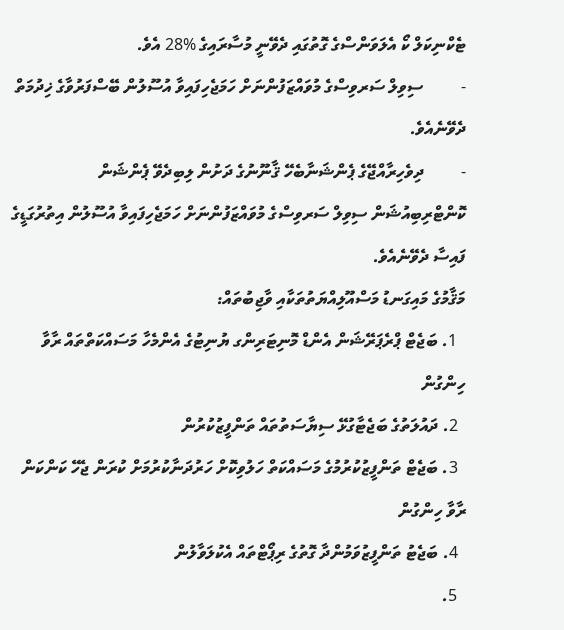ޓެކްނިކަލް ކޯ އެލަވަންސްގެ ގޮތުގައި ދެވޭނީ މުސާރައިގެ %28 އެވެ.
-         ސިވިލް ސަރވިސްގެ މުވައްޒަފުންނަށް ހަމަޖެހިފައިވާ އުސޫލުން ބޭސްފަރުވާގެ ޚިދުމަތް ދެވޭނެއެވެ.
-         ދިވެހިރާއްޖޭގެ ޕެންޝަނާބެހޭ ޤާނޫނުގެ ދަށުން ލިބިދެވޭ ޕެންޝަން ކޮންޓްރިބިއުޝަން ސިވިލް ސަރވިސްގެ މުވައްޒަފުންނަށް ހަމަޖެހިފައިވާ އުސޫލުން އިތުރުގަޑީގެ ފައިސާ ދެވޭނެއެވެ.
މަޤާމުގެ މައިގަނޑު މަސްއޫލިއްޔަތުތަކާއި ވާޖިބުތައް:
  1. ބަޖެޓް ޕްރެޕަރޭޝަން އެންޑް މޮނިޓަރިންގ ޔުނިޓުގެ އެންމެހާ މަސައްކަތްތައް ރާވާ ހިންގުން
  2. ދައުލަތުގެ ބަޖެޓާގުޅޭ ސިޔާސަތުތައް ތަންފީޒުކުރުން
  3. ބަޖެޓް ތަންފީޒުކުރުމުގެ މަސައްކަތް ހަލުވިކޮށް ހަރުދަނާކުރުމަށް ކުރަން ޖެހޭ ކަންކަން ރާވާ ހިންގުން
  4. ބަޖެޓު ތަންފީޒުވަމުންދާ ގޮތުގެ ރިޕޯޓްތައް އެކުލަވާލުން
  5.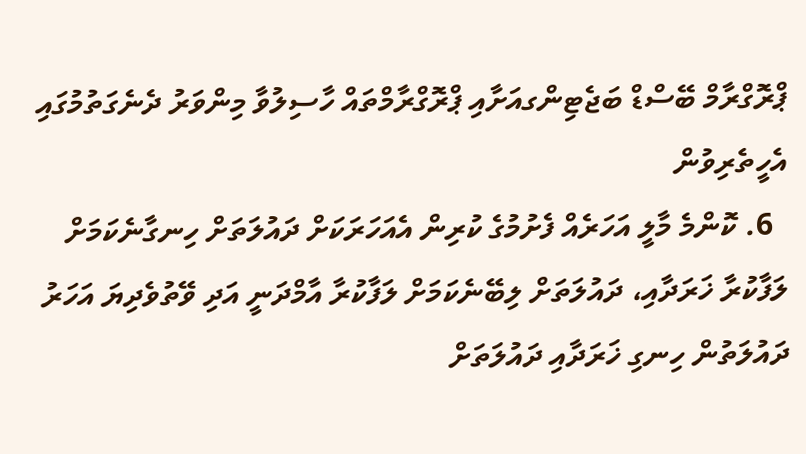ޕްރޮގްރާމް ބޭސްޑް ބަޖެޓިންގއަށާއި ޕްރޮގްރާމްތައް ހާސިލުވާ މިންވަރު ދެނެގަތުމުގައި އެހީތެރިވުން
  6. ކޮންމެ މާލީ އަހަރެއް ފެށުމުގެ ކުރިން އެއަހަރަކަށް ދައުލަތަށް ހިނގާނެކަމަށް ލަފާކުރާ ޚަރަދާއި، ދައުލަތަށް ލިބޭނެކަމަށް ލަފާކުރާ އާމްދަނީ އަދި ވޭތުވެދިޔަ އަހަރު ދައުލަތުން ހިނގި ޚަރަދާއި ދައުލަތަށް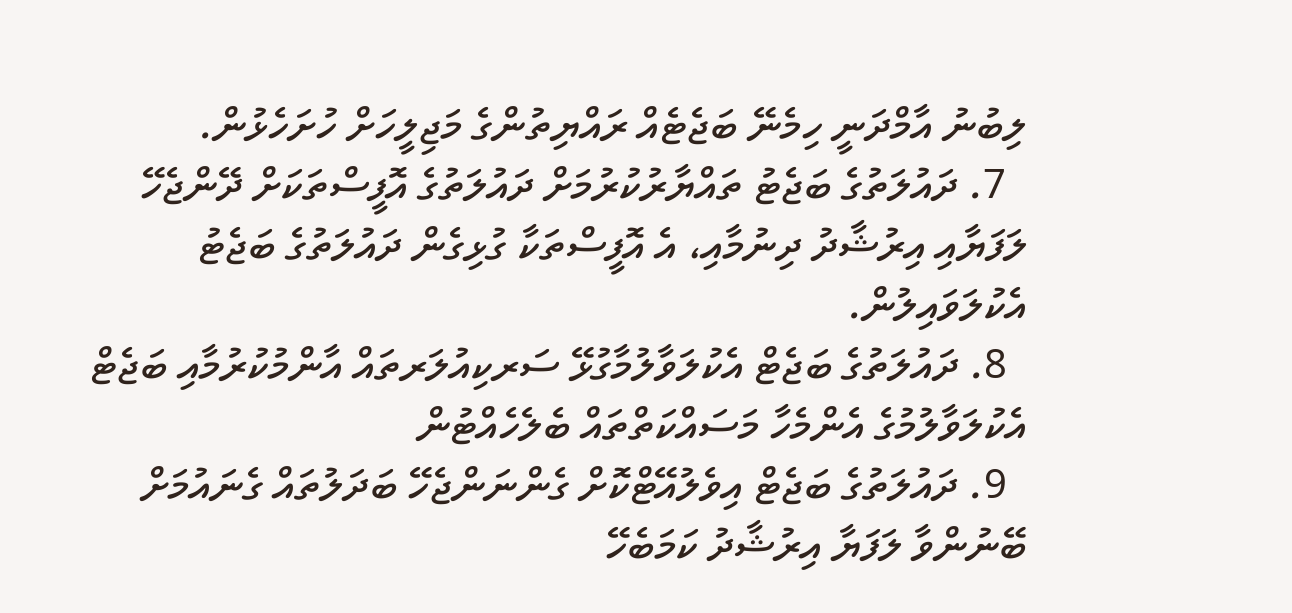ލިބުނު އާމްދަނީ ހިމެނޭ ބަޖެޓެއް ރައްޔިތުންގެ މަޖިލީހަށް ހުށަހެޅުން.
  7. ދައުލަތުގެ ބަޖެޓު ތައްޔާރުކުރުމަށް ދައުލަތުގެ އޮފީސްތަކަށް ދޭންޖެހޭ ލަފަޔާއި އިރުޝާދު ދިނުމާއި، އެ އޮފީސްތަކާ ގުޅިގެން ދައުލަތުގެ ބަޖެޓު އެކުލަވައިލުން.
  8. ދައުލަތުގެ ބަޖެޓް އެކުލަވާލުމާގުޅޭ ސަރކިއުލަރތައް އާންމުކުރުމާއި ބަޖެޓް އެކުލަވާލުމުގެ އެންމެހާ މަސައްކަތްތައް ބެލެހެއްޓުން
  9. ދައުލަތުގެ ބަޖެޓް އިވެލުއޭޓްކޮށް ގެންނަންޖެހޭ ބަދަލުތައް ގެނައުމަށް ބޭނުންވާ ލަފަޔާ އިރުޝާދު ކަމަބެހޭ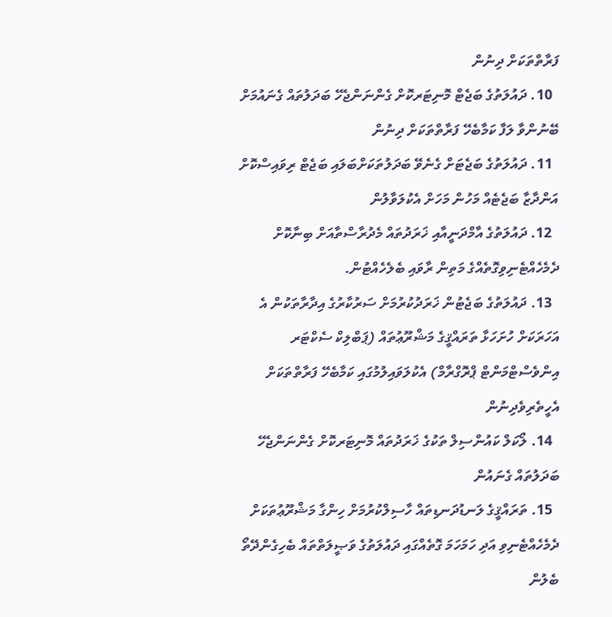ފަރާތްތަކަށް ދިނުން
  10. ދައުލަތުގެ ބަޖެޓް މޮނިޓަރކޮށް ގެންނަންޖެހޭ ބަދަލުތައް ގެނައުމަށް ބޭނުންވާ ލަފާ ކަމާބެހޭ ފަރާތްތަކަށް ދިނުން
  11. ދައުލަތުގެ ބަޖެޓަށް ގެނެވޭ ބަދަލުތަކަށްބަލައި ބަޖެޓް ރިވައިސްކޮށް އަންދާޒާ ބަޖެޓެއް މަހުން މަހަށް އެކުލަވާލުން
  12. ދައުލަތުގެ އާމްދަނީއާއި ޚަރަދުތައް މެދުރާސްތާއަށް ބިނާކޮށް ދެމެހެއްޓެނިވިގޮތެއްގެ މަތިން ރާވައި ބެލެހެއްޓުން.
  13. ދައުލަތުގެ ބަޖެޓުން ޚަރަދުކުރުމަށް ސަރުކާރުގެ އިދާރާތަކުން އެ އަހަރަކަށް ހުށަހަޅާ ތަރައްޤީގެ މަޝްރޫޢުތައް (ޕަބްލިކް ސެކްޓަރ އިންވެސްޓްމަންޓް ޕްރޮގްރާމް) އެކުލަވައިލުމުގައި ކަމާބެހޭ ފަރާތްތަކަށް އެހީތެރިވެދިނުން
  14. ލޯކަލް ކައުންސިލް ތަކުގެ ޚަރަދުތައް މޮނިޓަރކޮށް ގެންނަންޖެހޭ ބަދަލުތައް ގެނައުން
  15. ތަރައްޤީގެ ލަނޑުދަނޑިތައް ހާސިލްކުރުމަށް ހިންގާ މަޝްރޫޢުތަކަށް ދެމެހެއްޓެނިވި އަދި ހަމަހަމަ ގޮތެއްގައި ދައުލަތުގެ ވަޞީލަތްތައް ބެހިގެންދޭތޯ ބެލުން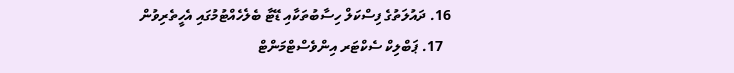16. ދައުލަތުގެ ފިސްކަލް ހިސާބުތަކާއި ޑޭޓާ ބެލެހެއްޓުމުގައި އެހީތެރިވުން
  17. ޕަބްލިކް ސެކްޓަރ އިންވެސްޓްމަންޓް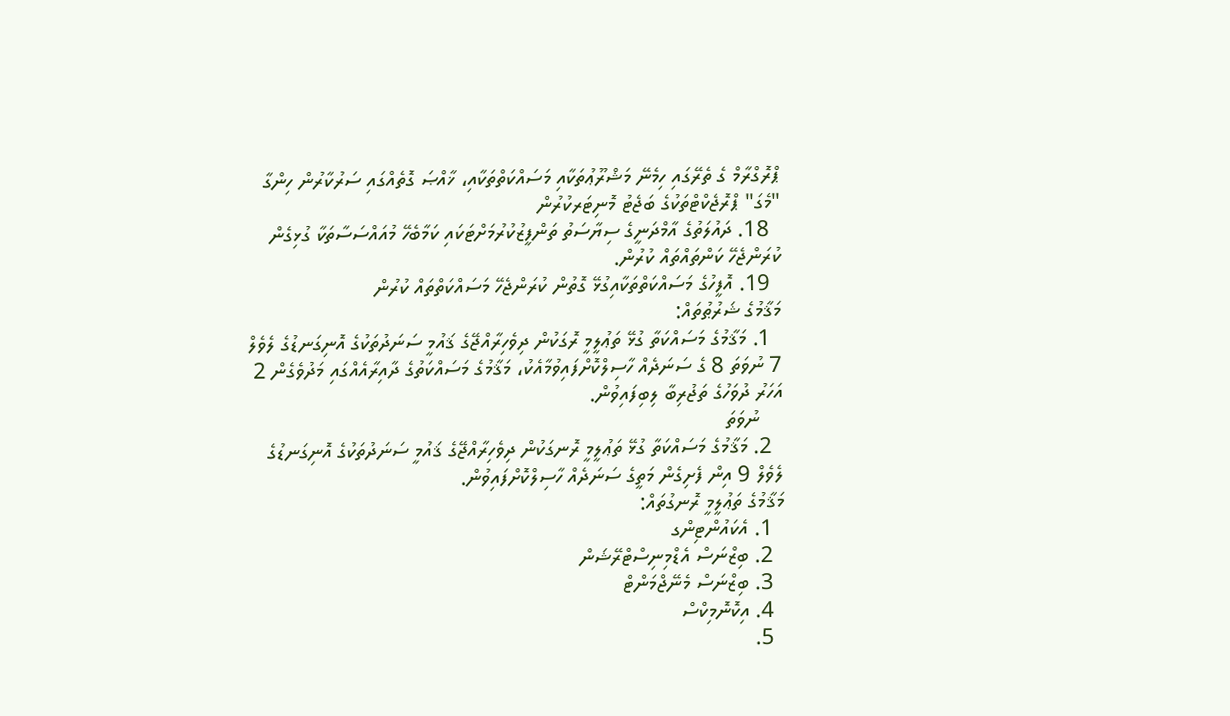ޕްރޮގްރާމް ގެ ތެރޭގައި ހިމެނޭ މަޝްރޫޢުތަކާއި މަސައްކަތްތަކާއި، ޚާއްޞަ ގޮތެއްގައި ސަރުކާރުން ހިންގާ "މެގަ" ޕްރޮޖެކްޓްތަކުގެ ބަޖެޓު މޮނިޓަރކުރުން
  18. ދައުލަތުގެ އާމްދަނީގެ ސިޔާސަތު ތަންފީޒުކުރުމަށްޓަކައި ކަމާބެހޭ މުއައްސަސާތަކާ ގުޅިގެން ކުރަންޖެހޭ ކަންތައްތައް ކުރުން.
  19. އޮފީހުގެ މަސައްކަތްތަކާއިގުޅޭ ގޮތުން ކުރަންޖެހޭ މަސައްކަތްތައް ކުރުން
މަޤާމުގެ ޝަރުޠުތައް:
  1. މަޤާމުގެ މަސައްކަތާ ގުޅޭ ތަޢުލީމީ ރޮގަކުން ދިވެހިރާއްޖޭގެ ޤައުމީ ސަނަދުތަކުގެ އޮނިގަނޑުގެ ލެވެލް 7 ނުވަތަ 8 ގެ ސަނަދެއް ހާސިލްކޮށްފައިވުމާއެކު، މަޤާމުގެ މަސައްކަތުގެ ދާއިރާއެއްގައި މަދުވެގެން 2 އަހަރު ދުވަހުގެ ތަޖުރިބާ ލިބިފައިވުން.
    ނުވަތަ
  2. މަޤާމުގެ މަސައްކަތާ ގުޅޭ ތަޢުލީމީ ރޮނގަކުން ދިވެހިރާއްޖޭގެ ޤައުމީ ސަނަދުތަކުގެ އޮނިގަނޑުގެ ލެވެލް 9 އިން ފެށިގެން މަތީގެ ސަނަދެއް ހާސިލްކޮށްފައިވުން.
މަޤާމުގެ ތަޢުލީމީ ރޮނގުތައް:
  1. އެކައުންޓިންގ
  2. ބިޒްނަސް އެޑްމިނިސްޓްރޭޝަން
  3. ބިޒްނަސް މެނޭޖްމަންޓް
  4. އިކޮނޮމިކްސް
  5.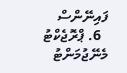ފައިނޭންސް
  6. ޕްރޮޖެކްޓު މެނޭޖުމަންޓު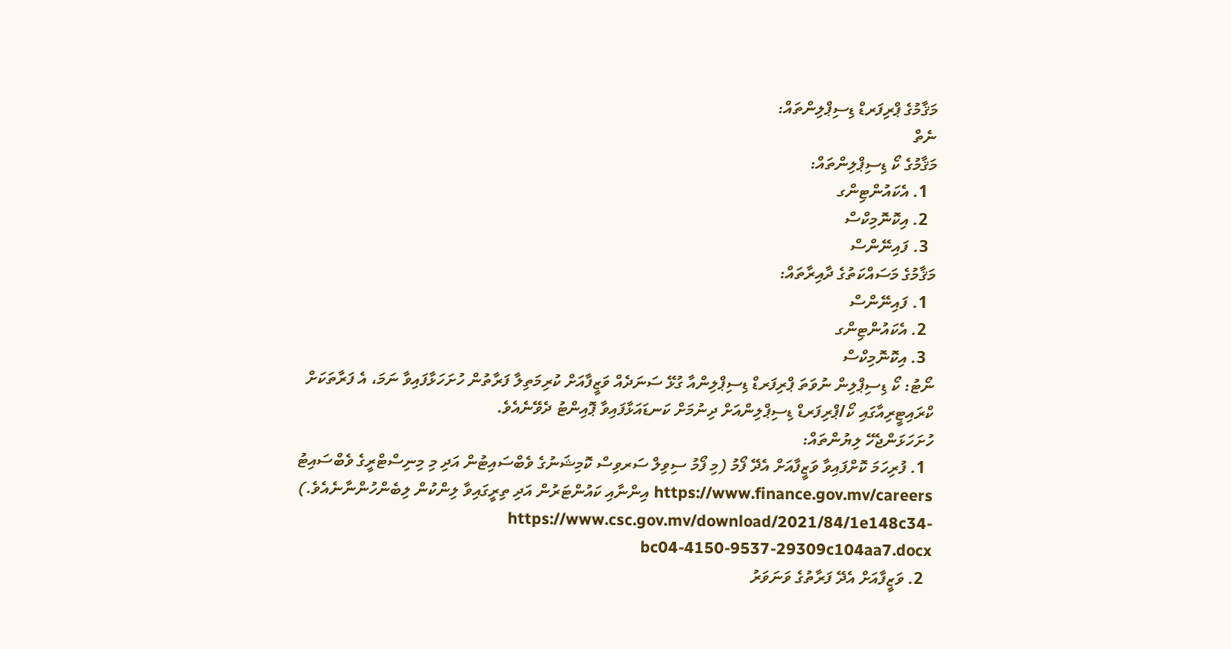މަޤާމުގެ ޕްރިފަރޑް ޑިސިޕްލިންތައް:
ނެތް
މަޤާމުގެ ކޯ ޑިސިޕްލިންތައް:
  1. އެކައުންޓިންގ
  2. އިކޮނޮމިކްސް
  3. ފައިނޭންސް
މަޤާމުގެ މަސައްކަތުގެ ދާއިރާތައް:
  1. ފައިނޭންސް
  2. އެކައުންޓިންގ
  3. އިކޮނޮމިކްސް
ނޯޓު: ކޯ ޑިސިޕްލިން ނުވަތަ ޕްރިފަރޑް ޑިސިޕްލިންއާ ގުޅޭ ސަނަދެއް ވަޒީފާއަށް ކުރިމަތިލާ ފަރާތުން ހުށަހަޅާފައިވާ ނަމަ، އެ ފަރާތަކަށް ކްރައިޓީރިއާގައި ކޯ/ޕްރިފަރޑް ޑިސިޕްލިންއަށް ދިނުމަށް ކަނޑައަޅާފައިވާ ޕޮއިންޓު ދެވޭނެއެވެ.
ހުށަހަޅަންޖެހޭ ލިޔުންތައް:
  1. ފުރިހަމަ ކޮށްފައިވާ ވަޒީފާއަށް އެދޭ ފޯމު (މި ފޯމު ސިވިލް ސަރވިސް ކޮމިޝަނުގެ ވެބްސައިޓުން އަދި މި މިނިސްޓްރީގެ ވެބްސައިޓު https://www.finance.gov.mv/careers އިންނާއި ކައުންޓަރުން އަދި ތިރީގައިވާ ލިންކުން ލިބެންހުންނާނެއެވެ.)  https://www.csc.gov.mv/download/2021/84/1e148c34-bc04-4150-9537-29309c104aa7.docx
  2. ވަޒީފާއަށް އެދޭ ފަރާތުގެ ވަނަވަރު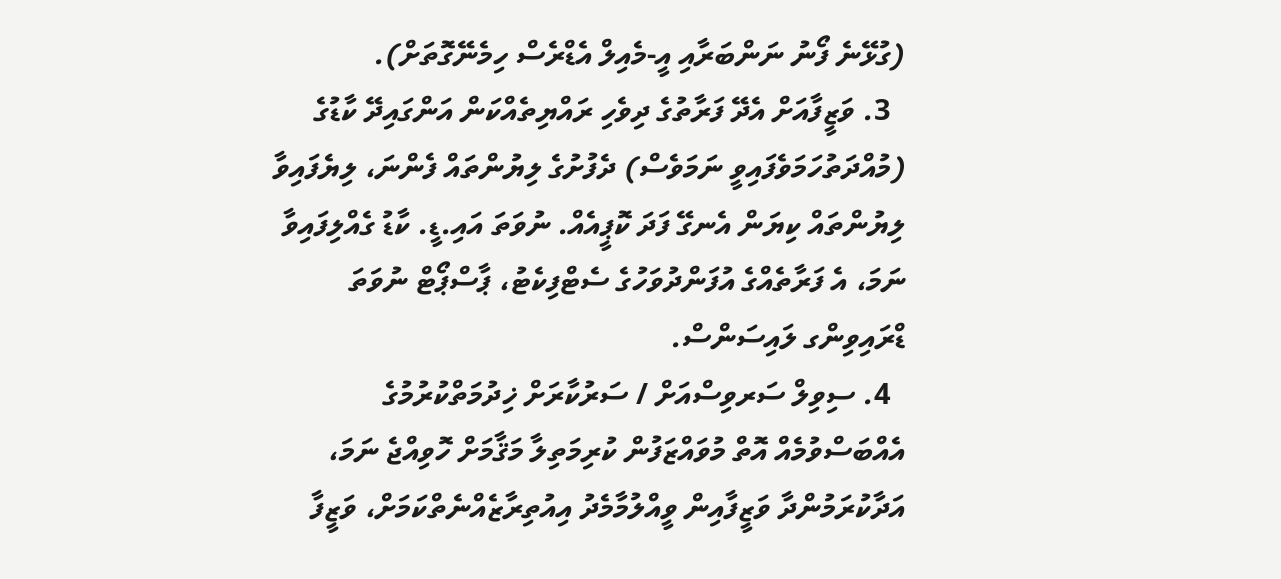(ގުޅޭނެ ފޯނު ނަންބަރާއި އީ-މެއިލް އެޑްރެސް ހިމެނޭގޮތަށް).
  3. ވަޒީފާއަށް އެދޭ ފަރާތުގެ ދިވެހި ރައްޔިތެއްކަން އަންގައިދޭ ކާޑުގެ (މުއްދަތުހަމަވެފައިވީ ނަމަވެސް) ދެފުށުގެ ލިޔުންތައް ފެންނަ، ލިޔެފައިވާ ލިޔުންތައް ކިޔަން އެނގޭ ފަދަ ކޮޕީއެއް. ނުވަތަ އައި.ޑީ. ކާޑު ގެއްލިފައިވާ ނަމަ، އެ ފަރާތެއްގެ އުފަންދުވަހުގެ ސެޓްފިކެޓު، ޕާސްޕޯޓް ނުވަތަ ޑްރައިވިންގ ލައިސަންސް.
  4. ސިވިލް ސަރވިސްއަށް / ސަރުކާރަށް ޚިދުމަތްކުރުމުގެ އެއްބަސްވުމެއް އޮތް މުވައްޒަފުން ކުރިމަތިލާ މަޤާމަށް ހޮވިއްޖެ ނަމަ، އަދާކުރަމުންދާ ވަޒީފާއިން ވީއްލުމާމެދު އިއުތިރާޒެއްނެތްކަމަށް، ވަޒީފާ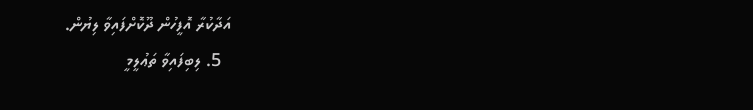އަދާކުރާ އޮފީހުން ދޫކޮށްފައިވާ ލިޔުން.
  5. ލިބިފައިވާ ތަޢުލީމީ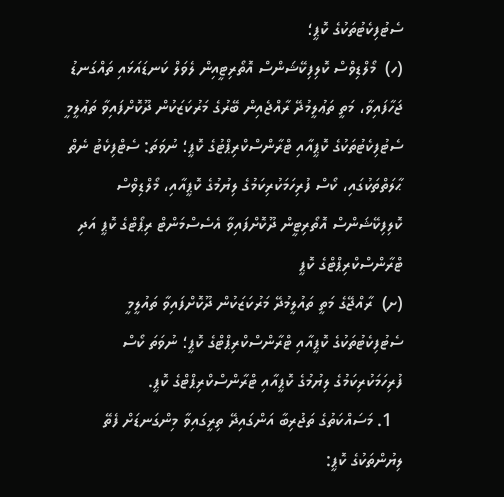ސެޓުފިކެޓުތަކުގެ ކޮޕީ؛
(ހ)  މޯލްޑިވްސް ކޮލިފިކޭޝަންސް އޮތޯރިޓީއިން ލެވަލް ކަނޑައަޅައި ތައްގަނޑު ޖަހާފައިވާ، މަތީ ތަޢުލީމުދޭ ރާއްޖެއިން ބޭރުގެ މަރުކަޒަކުން ދޫކޮށްފައިވާ ތަޢުލީމީ ސެޓުފިކެޓުތަކުގެ ކޮޕީއާއި ޓްރާންސްކްރިޕްޓުގެ ކޮޕީ؛ ނުވަތަ: ސެޓްފިކެޓު ނެތް ޙާލަތްތަކުގައި، ކޯސް ފުރިހަމަކުރިކަމުގެ ލިޔުމުގެ ކޮޕީއާއި، މޯލްޑިވްސް ކޮލިފިކޭޝަންސް އޮތޯރިޓީން ދޫކޮށްފައިވާ އެސެސްމަންޓް ރިޕޯޓްގެ ކޮޕީ އަދި ޓްރާންސްކްރިޕްޓްގެ ކޮޕީ
(ށ)  ރާއްޖޭގެ މަތީ ތައުލީމުދޭ މަރުކަޒަކުން ދޫކޮށްފައިވާ ތައުލީމީ ސެޓުފިކެޓުތަކުގެ ކޮޕީއާއި ޓްރާންސްކްރިޕްޓްގެ ކޮޕީ؛ ނުވަތަ ކޯސް ފުރިހަމަކުރިކަމުގެ ލިޔުމުގެ ކޮޕީއާއި ޓްރާންސްކްރިޕްޓްގެ ކޮޕީ.
  1. މަސައްކަތުގެ ތަޖުރިބާ އަންގައިދޭ ތިރީގައިވާ މިންގަނޑަށް ފެތޭ ލިޔުންތަކުގެ ކޮޕީ: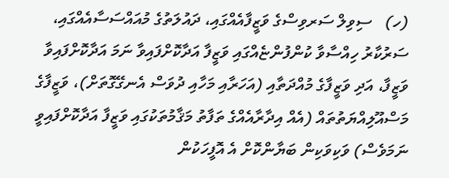(ހ)   ސިވިލް ސަރވިސްގެ ވަޒީފާއެއްގައި، ދައުލަތުގެ މުއައްސަސާއެއްގައި، ސަރުކާރު ހިއްސާވާ ކުންފުންޏެއްގައި ވަޒީފާ އަދާކޮށްފައިވާ ނަމަ އަދާކޮށްފައިވާ ވަޒީފާ، އަދި ވަޒީފާގެ މުއްދަތާއި (އަހަރާއި މަހާއި ދުވަސް އެނގޭގޮތަށް)، ވަޒީފާގެ މަސްއޫލިއްޔަތުތައް (އެއް އިދާރާއެއްގެ ތަފާތު މަޤާމުތަކުގައި ވަޒީފާ އަދާކޮށްފައިވީ ނަމަވެސް) ވަކިވަކިން ބަޔާންކޮށް އެ އޮފީހަކުން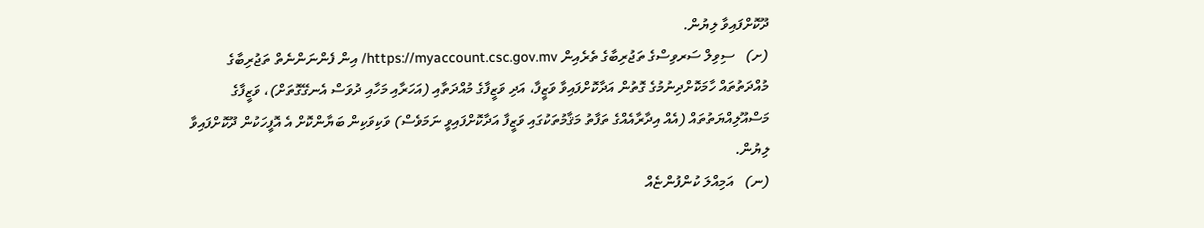ދޫކޮށްފައިވާ ލިޔުން.
(ށ)   ސިވިލް ސަރވިސްގެ ތަޖުރިބާގެ ތެރެއިން https://myaccount.csc.gov.mv/ އިން ފެންނަންނެތް ތަޖުރިބާގެ މުއްދަތުތައް ހާމަކޮށްދިނުމުގެ ގޮތުން އަދާކޮށްފައިވާ ވަޒީފާ، އަދި ވަޒީފާގެ މުއްދަތާއި (އަހަރާއި މަހާއި ދުވަސް އެނގޭގޮތަށް)، ވަޒީފާގެ މަސްއޫލިއްޔަތުތައް (އެއް އިދާރާއެއްގެ ތަފާތު މަޤާމުތަކުގައި ވަޒީފާ އަދާކޮށްފައިވީ ނަމަވެސް) ވަކިވަކިން ބަޔާންކޮށް އެ އޮފީހަކުން ދޫކޮށްފައިވާ ލިޔުން.
(ނ)   އަމިއްލަ ކުންފުންޏެއް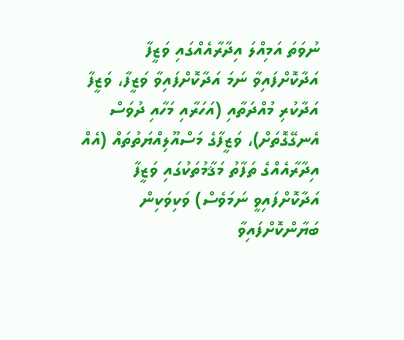ނުވަތަ އަމިއްލަ އިދާރާއެއްގައި ވަޒީފާ އަދާކޮށްފައިވާ ނަމަ އަދާކޮށްފައިވާ ވަޒީފާ، ވަޒީފާ އަދާކުރި މުއްދަތާއި (އަހަރާއި މަހާއި ދުވަސް އެނގޭގޮތަށް)، ވަޒީފާގެ މަސްއޫލިއްޔަތުތައް (އެއް އިދާރާއެއްގެ ތަފާތު މަޤާމުތަކުގައި ވަޒީފާ އަދާކޮށްފައިވީ ނަމަވެސް) ވަކިވަކިން ބަޔާންކޮށްފައިވާ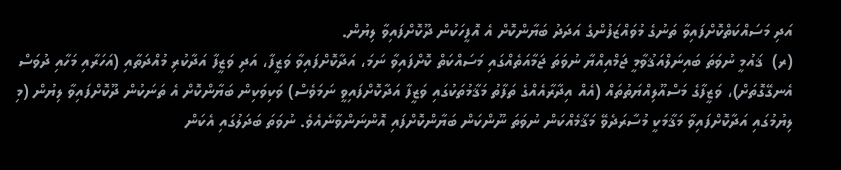އަދި މަސައްކަތްކޮށްފައިވާ ތަނުގެ މުވައްޒަފުންގެ އަދަދު ބަޔާންކޮށް އެ އޮފީހަކުން ދޫކޮށްފައިވާ ލިޔުން.
(ރ)  ޤައުމީ ނުވަތަ ބައިނަލްއަޤުވާމީ ޖަމްއިއްޔާ ނުވަތަ ޖަމާއަތެއްގައި މަސައްކަތް ކޮށްފައިވާ ނަމަ، އަދާކޮށްފައިވާ ވަޒީފާ، އަދި ވަޒީފާ އަދާކުރި މުއްދަތާއި (އަހަރާއި މަހާއި ދުވަސް އެނގޭގޮތަށް)، ވަޒީފާގެ މަސްއޫލިއްޔަތުތައް (އެއް އިދާރާއެއްގެ ތަފާތު މަޤާމުތަކުގައި ވަޒީފާ އަދާކޮށްފައިވީ ނަމަވެސް) ވަކިވަކިން ބަޔާންކޮށް އެ ތަނަކުން ދޫކޮށްފައިވާ ލިޔުން (މި ލިޔުމުގައި އަދާކޮށްފައިވާ މަޤާމަކީ މުސާރަދެވޭ މަޤާމެއްކަން ނުވަތަ ނޫންކަން ބަޔާންކޮށްފައި އޮންނަންވާނެއެވެ. ނުވަތަ ބަދަލުގައި އެކަން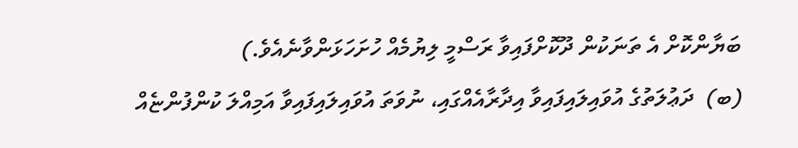ބަޔާންކޮށް އެ ތަނަކުން ދޫކޮށްފައިވާ ރަސްމީ ލިޔުމެއް ހުށަހަޅަންވާނެއެވެ.)
(ބ)  ދަޢުލަތުގެ އުވައިލައިފައިވާ އިދާރާއެއްގައި، ނުވަތަ އުވައިލައިފައިވާ އަމިއްލަ ކުންފުންޏެއް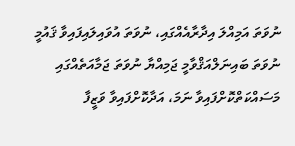ނުވަތަ އަމިއްލަ އިދާރާއެއްގައި، ނުވަތަ އުވައިލައިފައިވާ ޤައުމީ ނުވަތަ ބައިނަލްއަޤްވާމީ ޖަމިއްޔާ ނުވަތަ ޖަމާއަތެއްގައި މަސައްކަތްކޮށްފައިވާ ނަމަ، އަދާކޮށްފައިވާ ވަޒީފާ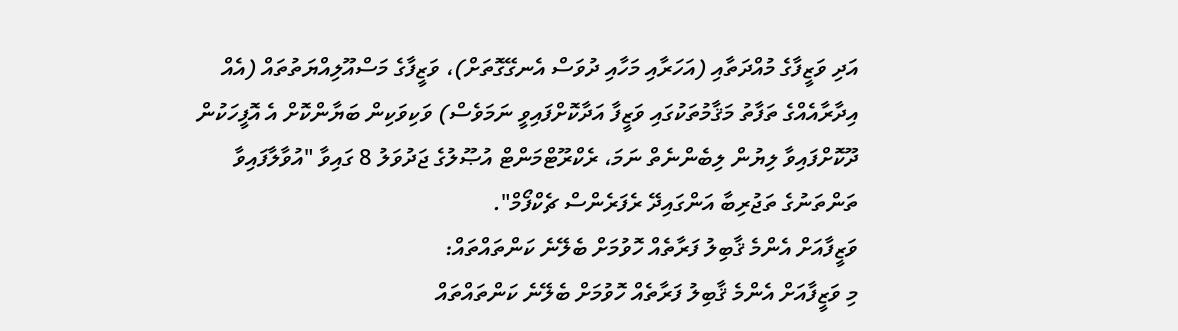އަދި ވަޒީފާގެ މުއްދަތާއި (އަހަރާއި މަހާއި ދުވަސް އެނގޭގޮތަށް)، ވަޒީފާގެ މަސްއޫލިއްޔަތުތައް (އެއް އިދާރާއެއްގެ ތަފާތު މަޤާމުތަކުގައި ވަޒީފާ އަދާކޮށްފައިވީ ނަމަވެސް) ވަކިވަކިން ބަޔާންކޮށް އެ އޮފީހަކުން ދޫކޮށްފައިވާ ލިޔުން ލިބެންނެތް ނަމަ، ރެކްރޫޓްމަންޓް އުޞޫލުގެ ޖަދުވަލު 8 ގައިވާ "އުވާލާފައިވާ ތަންތަނުގެ ތަޖުރިބާ އަންގައިދޭ ރެފަރެންސް ޗެކްފޯމް".
ވަޒީފާއަށް އެންމެ ޤާބިލު ފަރާތެއް ހޮވުމަށް ބެލޭނެ ކަންތައްތައް:
މި ވަޒީފާއަށް އެންމެ ޤާބިލު ފަރާތެއް ހޮވުމަށް ބެލޭނެ ކަންތައްތައް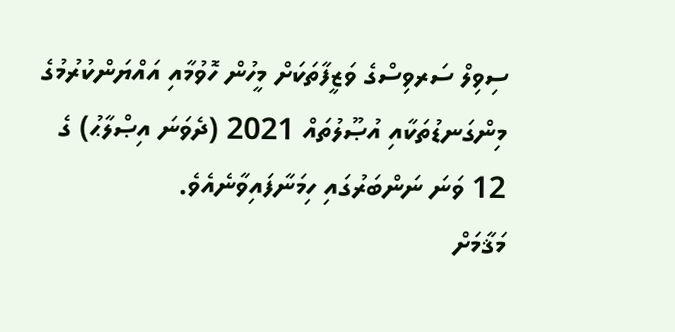ސިވިލް ސަރވިސްގެ ވަޒީފާތަކަށް މީހުން ހޮވުމާއި އައްޔަންކުރުމުގެ މިންގަނޑުތަކާއި އުޞޫލުތައް 2021 (ދެވަނަ އިޞްލާޙު) ގެ 12 ވަނަ ނަންބަރުގައި ހިމަނާފައިވާނެއެވެ.
މަޤާމަށް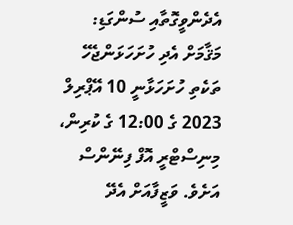އެދެންވީގޮތާއި ސުންގަޑި:
މަޤާމަށް އެދި ހުށަހަޅަންޖެހޭ ތަކެތި ހުށަހަޅާނީ 10 އޭޕްރިލް 2023 ގެ 12:00 ގެ ކުރިން، މިނިސްޓްރީ އޮފް ފިނޭންސް އަށެވެ. ވަޒީފާއަށް އެދޭ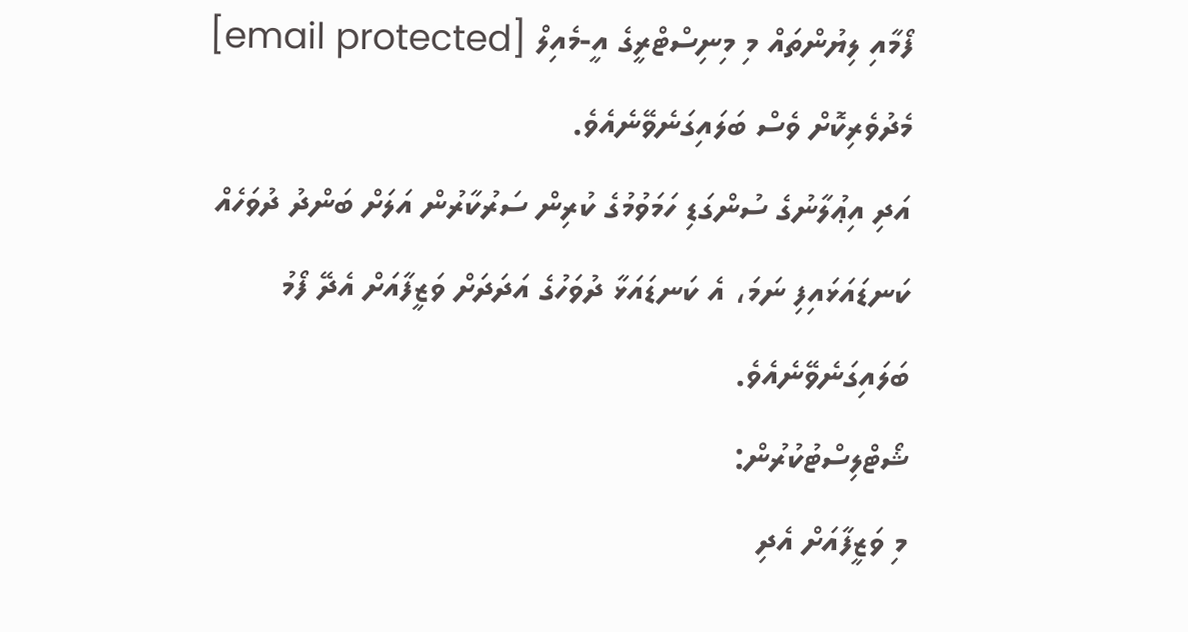ފޯމާއި ލިޔުންތައް މި މިނިސްޓްރީގެ އީ-މެއިލް [email protected] މެދުވެރިކޮށް ވެސް ބަލައިގަނެވޭނެއެވެ.
އަދި އިޢުލާނުގެ ސުންގަޑި ހަމަވުމުގެ ކުރިން ސަރުކާރުން އަލަށް ބަންދު ދުވަހެއް ކަނޑައަޅައިފި ނަމަ، އެ ކަނޑައަޅާ ދުވަހުގެ އަދަދަށް ވަޒީފާއަށް އެދޭ ފޯމު ބަލައިގަނެވޭނެއެވެ.
ޝޯޓްލިސްޓުކުރުން:
މި ވަޒީފާއަށް އެދި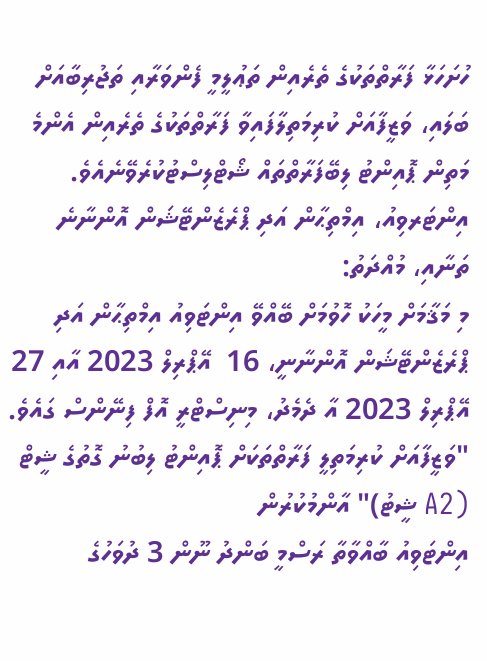ހުށަހަޅާ ފަރާތްތަކުގެ ތެރެއިން ތަޢުލީމީ ފެންވަރާއި ތަޖުރިބާއަށް ބަލައި، ވަޒީފާއަށް ކުރިމަތިލާފައިވާ ފަރާތްތަކުގެ ތެރެއިން އެންމެ މަތިން ޕޮއިންޓު ލިބޭފަރާތްތައް ޝޯޓްލިސްޓުކުރެވޭނެއެވެ.
އިންޓަރވިއު، އިމްތިޙާން އަދި ޕްރެޒެންޓޭޝަން އޮންނާނެ ތަނާއި، މުއްދަތު:
މި މަޤާމަށް މީހަކު ހޮވުމަށް ބޭއްވޭ އިންޓަވިއު އިމްތިޙާން އަދި ޕްރެޒެންޓޭޝަން އޮންނާނީ، 16  އޭޕްރިލް 2023 އާއި 27 އޭޕްރިލް 2023 އާ ދެމެދު، މިނިސްޓްރީ އޮފް ފިނޭންސް ގައެވެ.
"ވަޒީފާއަށް ކުރިމަތިލީ ފަރާތްތަކަށް ޕޮއިންޓު ލިބުނު ގޮތުގެ ޝީޓް (A2 ޝީޓު)" އާންމުކުރުން
އިންޓަވިއު ބާއްވާތާ ރަސްމީ ބަންދު ނޫން 3 ދުވަހުގެ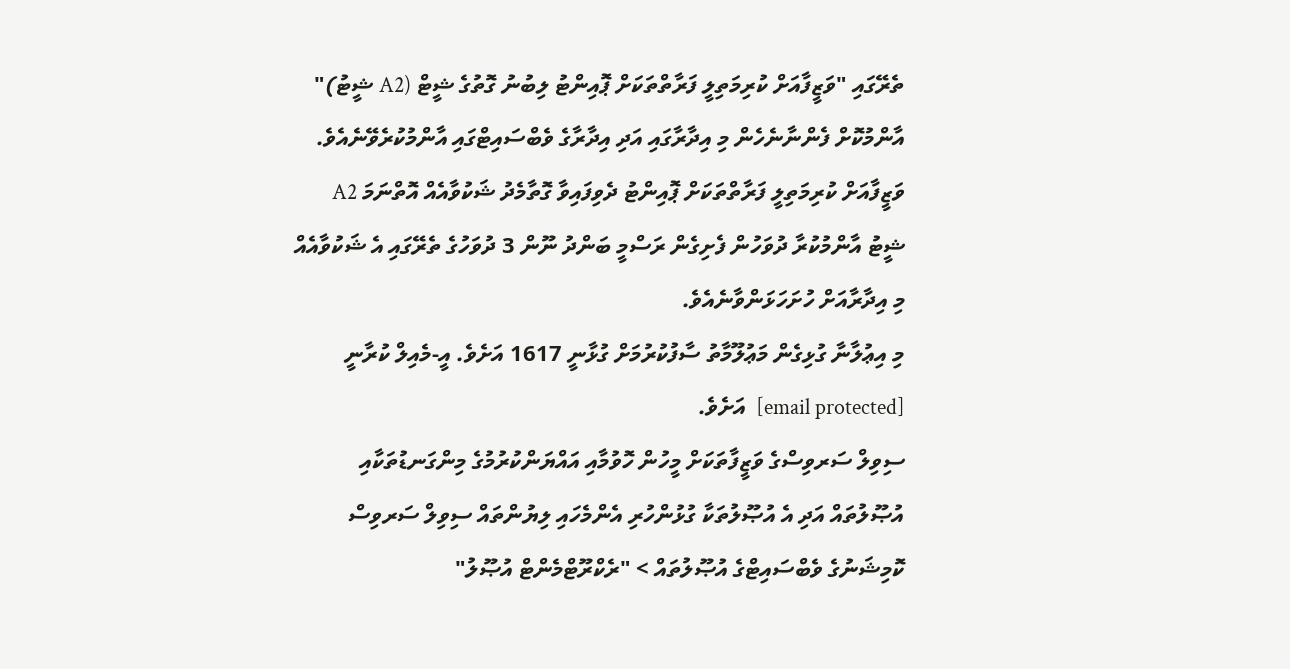ތެރޭގައި "ވަޒީފާއަށް ކުރިމަތިލީ ފަރާތްތަކަށް ޕޮއިންޓު ލިބުނު ގޮތުގެ ޝީޓް (A2 ޝީޓު)" އާންމުކޮށް ފެންނާނެހެން މި އިދާރާގައި އަދި އިދާރާގެ ވެބްސައިޓްގައި އާންމުކުރެވޭނެއެވެ. ވަޒީފާއަށް ކުރިމަތިލީ ފަރާތްތަކަށް ޕޮއިންޓު ދެވިފައިވާ ގޮތާމެދު ޝަކުވާއެއް އޮތްނަމަ A2 ޝީޓު އާންމުކުރާ ދުވަހުން ފެށިގެން ރަސްމީ ބަންދު ނޫން 3 ދުވަހުގެ ތެރޭގައި އެ ޝަކުވާއެއް މި އިދާރާއަށް ހުށަހަޅަންވާނެއެވެ.
މި އިޢުލާނާ ގުޅިގެން މަޢުލޫމާތު ސާފުކުރުމަށް ގުޅާނީ 1617 އަށެވެ. އީ-މެއިލް ކުރާނީ [email protected]  އަށެވެ.
ސިވިލް ސަރވިސްގެ ވަޒީފާތަކަށް މީހުން ހޮވުމާއި އައްޔަންކުރުމުގެ މިންގަނޑުތަކާއި އުޞޫލުތައް އަދި އެ އުޞޫލުތަކާ ގުޅުންހުރި އެންމެހައި ލިޔުންތައް ސިވިލް ސަރވިސް ކޮމިޝަނުގެ ވެބްސައިޓްގެ އުޞޫލުތައް > "ރެކްރޫޓްމެންޓް އުޞޫލު"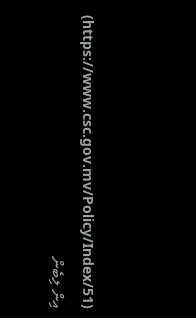(https://www.csc.gov.mv/Policy/Index/51) އިން ލިބެން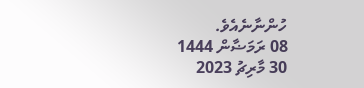ހުންނާނެއެވެ.
08 ރަމަޟާން 1444
30 މާރިޗު 2023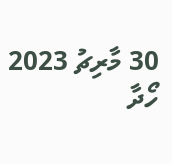30 މާރިޗު 2023
ހޯދާ